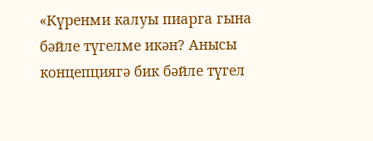«Күренми калуы пиарга гына бәйле түгелме икән? Анысы концепциягә бик бәйле түгел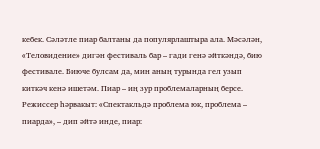кебек. Сәләтле пиар балтаны да популярлаштыра ала. Мәсәлән, «Теловидение» дигән фестиваль бар – гади генә әйткәндә, бию фестивале. Биюче булсам да, мин аның турында гел узып киткәч кенә ишетәм. Пиар – иң зур проблемаларның берсе. Режиссер һәрвакыт: «Спектакльдә проблема юк, проблема – пиарда», – дип әйтә инде, пиар: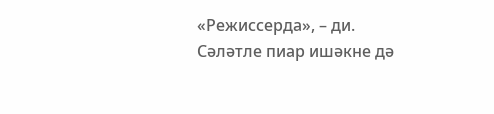«Режиссерда», – ди. Сәләтле пиар ишәкне дә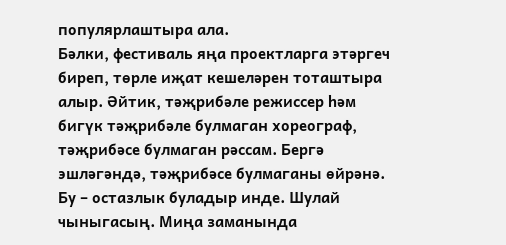популярлаштыра ала.
Бәлки, фестиваль яңа проектларга этәргеч биреп, төрле иҗат кешеләрен тоташтыра алыр. Әйтик, тәҗрибәле режиссер һәм бигүк тәҗрибәле булмаган хореограф, тәҗрибәсе булмаган рәссам. Бергә эшләгәндә, тәҗрибәсе булмаганы өйрәнә. Бу – остазлык буладыр инде. Шулай чыныгасың. Миңа заманында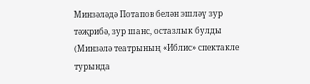Минзәләдә Потапов белән эшләү зур тәҗрибә, зур шанс, остазлык булды (Минзәлә театрының «Иблис» спектакле турында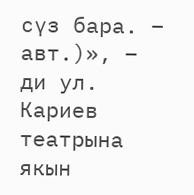сүз бара. – авт.)», – ди ул.
Кариев театрына якын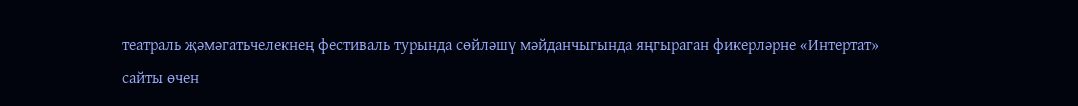театраль җәмәгатьчелекнең фестиваль турында сөйләшү мәйданчыгында яңгыраган фикерләрне «Интертат» сайты өчен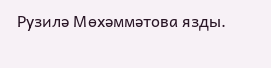Рузилә Мөхәммәтова язды.